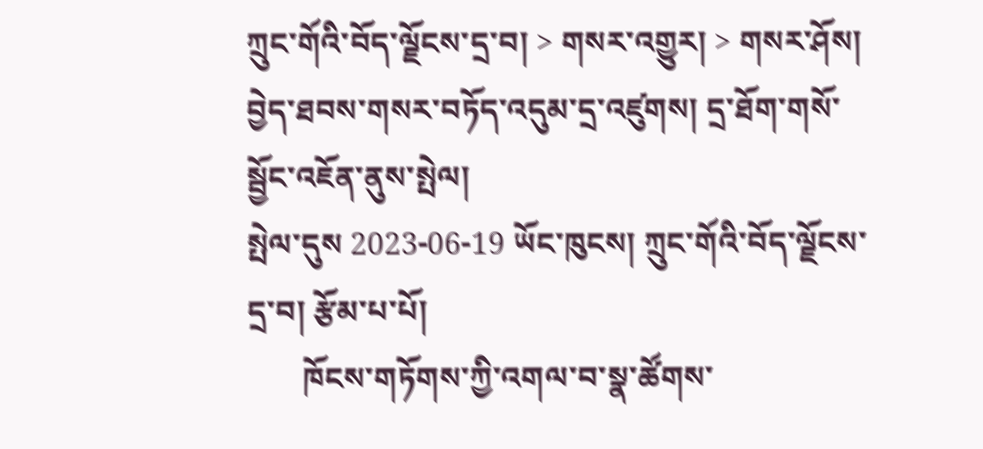ཀྲུང་གོའི་བོད་ལྗོངས་དྲ་བ། > གསར་འགྱུར། > གསར་ཤོས།
བྱེད་ཐབས་གསར་བཏོད་འདུམ་དྲ་འཛུགས། དྲ་ཐོག་གསོ་སྦྱོང་འཇོན་ནུས་སྤེལ།
སྤེལ་དུས 2023-06-19 ཡོང་ཁུངས། ཀྲུང་གོའི་བོད་ལྗོངས་དྲ་བ། རྩོམ་པ་པོ།
       ཁོངས་གཏོགས་ཀྱི་འགལ་བ་སྣ་ཚོགས་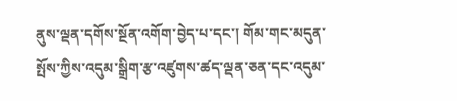ནུས་ལྡན་དགོས་སྔོན་འགོག་བྱེད་པ་དང་། གོམ་གང་མདུན་སྤོས་ཀྱིས་འདུམ་སྒྲིག་རྩ་འཛུགས་ཚད་ལྡན་ཅན་དང་འདུམ་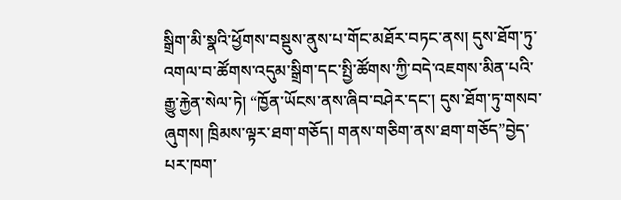སྒྲིག་མི་སྣའི་ཕྱོགས་བསྡུས་ནུས་པ་གོང་མཐོར་བཏང་ནས། དུས་ཐོག་ཏུ་འགལ་བ་ཚོགས་འདུམ་སྒྲིག་དང་སྤྱི་ཚོགས་ཀྱི་བདེ་འཇགས་མིན་པའི་རྒྱུ་རྐྱེན་སེལ་ཏེ། “ཁྱོན་ཡོངས་ནས་ཞིབ་བཤེར་དང་། དུས་ཐོག་ཏུ་གསབ་ཞུགས། ཁྲིམས་ལྟར་ཐག་གཅོད། གནས་གཅིག་ནས་ཐག་གཅོད”བྱེད་པར་ཁག་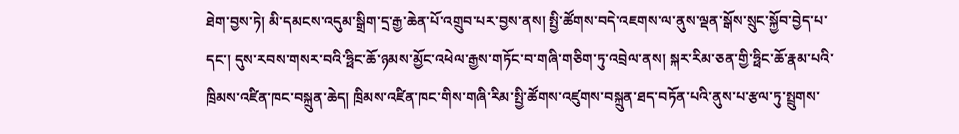ཐེག་བྱས་ཏེ། མི་དམངས་འདུམ་སྒྲིག་དྲ་རྒྱ་ཆེན་པོ་འགྲུབ་པར་བྱས་ནས། སྤྱི་ཚོགས་བདེ་འཇགས་ལ་ནུས་ལྡན་སྒོས་སྲུང་སྐྱོབ་བྱེད་པ་དང་། དུས་རབས་གསར་བའི་ཧྥིང་ཆོ་ཉམས་མྱོང་འཕེལ་རྒྱས་གཏོང་བ་གཞི་གཅིག་ཏུ་འབྲེལ་ནས། སྐར་རིམ་ཅན་གྱི་ཧྥིང་ཆོ་རྣམ་པའི་ཁྲིམས་འཛིན་ཁང་བསྐྲུན་ཆེད། ཁྲིམས་འཛིན་ཁང་གིས་གཞི་རིམ་སྤྱི་ཚོགས་འཛུགས་བསྐྲུན་ཐད་བཏོན་པའི་ནུས་པ་རྩལ་ཏུ་སྤྲུགས་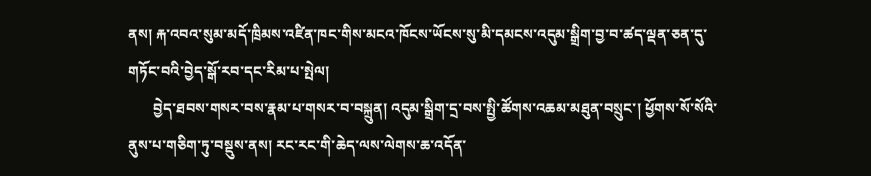ནས། རྐ་འབའ་སུམ་མདོ་ཁྲིམས་འཛིན་ཁང་གིས་མངའ་ཁོངས་ཡོངས་སུ་མི་དམངས་འདུམ་སྒྲིག་བྱ་བ་ཚད་ལྡན་ཅན་དུ་གཏོང་བའི་བྱེད་སྒོ་རབ་དང་རིམ་པ་སྤེལ།
       བྱེད་ཐབས་གསར་བས་རྣམ་པ་གསར་བ་བསྐྲུན། འདུམ་སྒྲིག་དྲ་བས་སྤྱི་ཚོགས་འཆམ་མཐུན་བསྲུང་། ཕྱོགས་སོ་སོའི་ནུས་པ་གཅིག་ཏུ་བསྡུས་ནས། རང་རང་གི་ཆེད་ལས་ལེགས་ཆ་འདོན་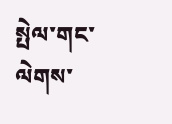སྤེལ་གང་ལེགས་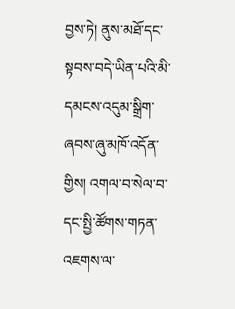བྱས་ཏེ། ནུས་མཐོ་དང་སྟབས་བདེ་ཡིན་པའི་མི་དམངས་འདུམ་སྒྲིག་ཞབས་ཞུ་མཁོ་འདོན་གྱིས། འགལ་བ་སེལ་བ་དང་སྤྱི་ཚོགས་གཏན་འཇགས་ལ་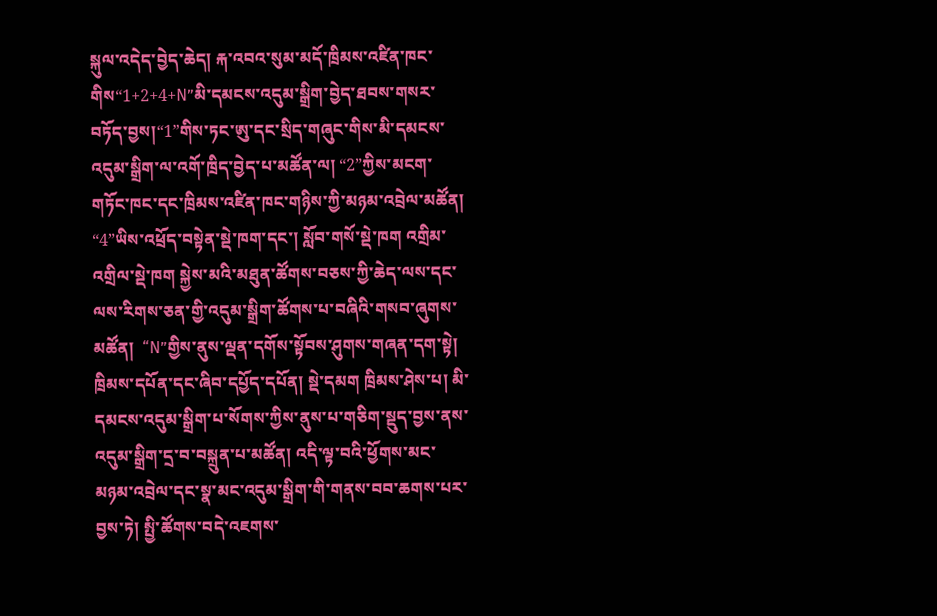སྐུལ་འདེད་བྱེད་ཆེད། རྐ་འབའ་སུམ་མདོ་ཁྲིམས་འཛིན་ཁང་གིས“1+2+4+N”མི་དམངས་འདུམ་སྒྲིག་བྱེད་ཐབས་གསར་བཏོད་བྱས།“1”གིས་ཏང་ཨུ་དང་སྲིད་གཞུང་གིས་མི་དམངས་འདུམ་སྒྲིག་ལ་འགོ་ཁྲིད་བྱེད་པ་མཚོན་ལ། “2”ཀྱིས་མངག་གཏོང་ཁང་དང་ཁྲིམས་འཛིན་ཁང་གཉིས་ཀྱི་མཉམ་འབྲེལ་མཚོན།  “4”ཡིས་འཕྲོད་བསྟེན་སྡེ་ཁག་དང་། སློབ་གསོ་སྡེ་ཁག འགྲིམ་འགྲིལ་སྡེ་ཁག སྐྱེས་མའི་མཐུན་ཚོགས་བཅས་ཀྱི་ཆེད་ལས་དང་ལས་རིགས་ཅན་གྱི་འདུམ་སྒྲིག་ཚོགས་པ་བཞིའི་གསབ་ཞུགས་མཚོན།  “N”གྱིས་ནུས་ལྡན་དགོས་སྟོབས་ཤུགས་གཞན་དག་སྟེ། ཁྲིམས་དཔོན་དང་ཞིབ་དཔྱོད་དཔོན། སྡེ་དམག ཁྲིམས་ཤེས་པ། མི་དམངས་འདུམ་སྒྲིག་པ་སོགས་ཀྱིས་ནུས་པ་གཅིག་སྡུད་བྱས་ནས་འདུམ་སྒྲིག་དྲ་བ་བསྐྲུན་པ་མཚོན། འདི་ལྟ་བའི་ཕྱོགས་མང་མཉམ་འབྲེལ་དང་སྣ་མང་འདུམ་སྒྲིག་གི་གནས་བབ་ཆགས་པར་བྱས་ཏེ། སྤྱི་ཚོགས་བདེ་འཇགས་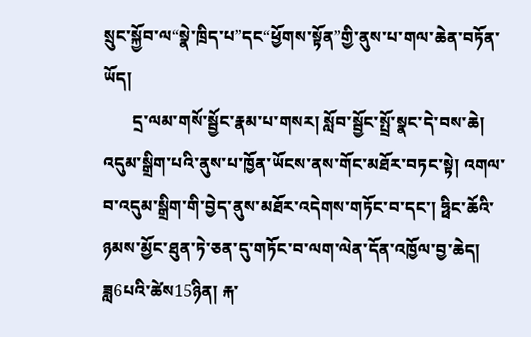སྲུང་སྐྱོབ་ལ“སྣེ་ཁྲིད་པ”དང“ཕྱོགས་སྟོན”གྱི་ནུས་པ་གལ་ཆེན་བཏོན་ཡོད།
       དྲ་ལམ་གསོ་སྦྱོང་རྣམ་པ་གསར། སློབ་སྦྱོང་སྤྲོ་སྣང་དེ་བས་ཆེ། འདུམ་སྒྲིག་པའི་ནུས་པ་ཁྱོན་ཡོངས་ནས་གོང་མཐོར་བཏང་སྟེ། འགལ་བ་འདུམ་སྒྲིག་གི་བྱེད་ནུས་མཐོར་འདེགས་གཏོང་བ་དང་། ཧྥིང་ཆོའི་ཉམས་མྱོང་ཐུན་ཏེ་ཅན་དུ་གཏོང་བ་ལག་ལེན་དོན་འཁྱོལ་བྱ་ཆེད། ཟླ6པའི་ཚེས15ཉིན། རྐ་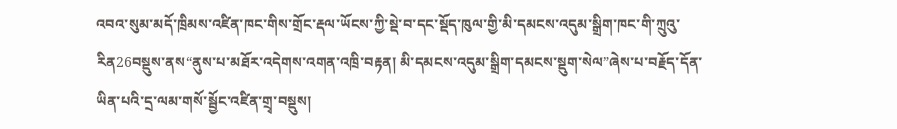འབའ་སུམ་མདོ་ཁྲིམས་འཛིན་ཁང་གིས་གྲོང་རྡལ་ཡོངས་ཀྱི་སྡེ་བ་དང་སྡོད་ཁུལ་གྱི་མི་དམངས་འདུམ་སྒྲིག་ཁང་གི་ཀྲུའུ་རིན26བསྡུས་ནས“ནུས་པ་མཐོར་འདེགས་འགན་འཁྲི་བརྟན། མི་དམངས་འདུམ་སྒྲིག་དམངས་སྡུག་སེལ”ཞེས་པ་བརྗོད་དོན་ཡིན་པའི་དྲ་ལམ་གསོ་སྦྱོང་འཛིན་གྲྭ་བསྡུས།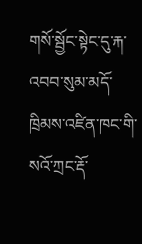གསོ་སྦྱོང་སྟེང་དུ་རྐ་འབབ་སུམ་མདོ་ཁྲིམས་འཛིན་ཁང་གི་སའོ་ཀྲང་རྡོ་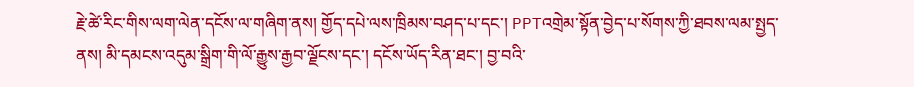རྗེ་ཚེ་རིང་གིས་ལག་ལེན་དངོས་ལ་གཞིག་ནས། གྱོད་དཔེ་ལས་ཁྲིམས་བཤད་པ་དང་། PPTའགྲེམ་སྟོན་བྱེད་པ་སོགས་ཀྱི་ཐབས་ལམ་སྤྱད་ནས། མི་དམངས་འདུམ་སྒྲིག་གི་ལོ་རྒྱུས་རྒྱབ་ལྗོངས་དང་། དངོས་ཡོད་རིན་ཐང་། བྱ་བའི་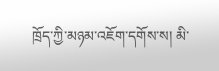ཁྲོད་ཀྱི་མཉམ་འཇོག་དགོས་ས། མི་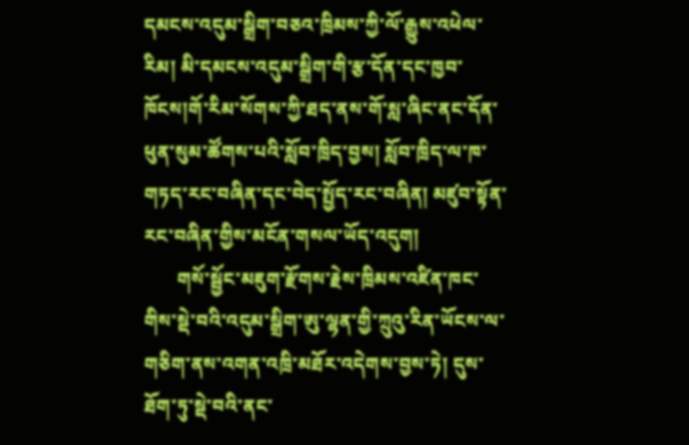དམངས་འདུམ་སྒྲིག་བཅའ་ཁྲིམས་ཀྱི་ལོ་རྒྱུས་འཕེལ་རིམ། མི་དམངས་འདུམ་སྒྲིག་གི་རྩ་དོན་དང་ཁྱབ་ཁོངས།གོ་རིམ་སོགས་ཀྱི་ཐད་ནས་གོ་སླ་ཞིང་ནང་དོན་ཕུན་སུམ་ཚོགས་པའི་སློབ་ཁྲིད་བྱས། སློབ་ཁྲིད་ལ་ཁ་གཏད་རང་བཞིན་དང་བེད་སྤྱོད་རང་བཞིན། མཛུབ་སྟོན་རང་བཞིན་གྱིས་མངོན་གསལ་ཡོད་འདུག།
       གསོ་སྦྱོང་མཇུག་རྫོགས་རྗེས་ཁྲིམས་འཛིན་ཁང་གིས་སྡེ་བའི་འདུམ་སྒྲིག་ཨུ་ལྷན་གྱི་ཀྲུའུ་རིན་ཡོངས་ལ་གཅིག་ནས་འགན་འཁྲི་མཐོར་འདེགས་བྱས་ཏེ། དུས་ཐོག་ཏུ་སྡེ་བའི་ནང་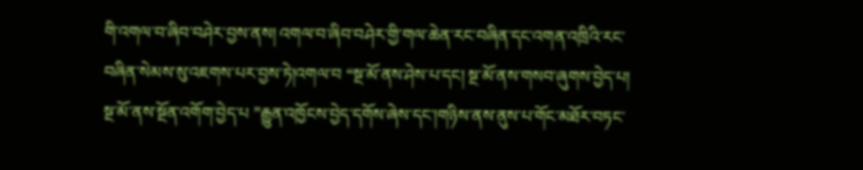གི་འགལ་བ་ཞིབ་བཤེར་བྱས་ནས། འགལ་བ་ཞིབ་བཤེར་གྱི་གལ་ཆེན་རང་བཞིན་དང་འགན་འཁྲིའི་རང་བཞིན་སེམས་སུ་འཇགས་པར་བྱས་ཏེ།འགལ་བ “སྔ་མོ་ནས་ཤེས་པ་དང། སྔ་མོ་ནས་གསབ་ཞུགས་བྱེད་པ། སྔ་མོ་ནས་སྔོན་འགོག་བྱེད་པ ”རྒྱུན་འཁྱོངས་བྱེད་དགོས་ཞེས་དང་།གཉིས་ནས་ནུས་པ་གོང་མཐོར་བཏང་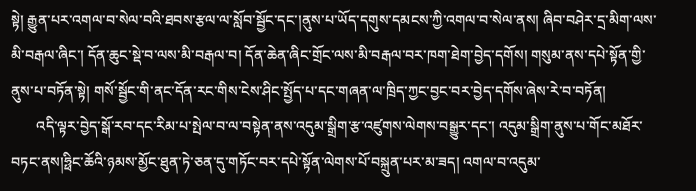སྟེ། རྒྱུན་པར་འགལ་བ་སེལ་བའི་ཐབས་རྩལ་ལ་སློབ་སྦྱོང་དང་།ནུས་པ་ཡོད་དགུས་དམངས་ཀྱི་འགལ་བ་སེལ་ནས། ཞིབ་བཤེར་དྲ་མིག་ལས་མི་བརྒལ་ཞིང་། དོན་ཆུང་སྡེ་བ་ལས་མི་བརྒལ་བ། དོན་ཆེན་ཞིང་གྲོང་ལས་མི་བརྒལ་བར་ཁག་ཐེག་བྱེད་དགོས། གསུམ་ནས་དཔེ་སྟོན་གྱི་ནུས་པ་བཏོན་སྟེ། གསོ་སྦྱོང་གི་ནང་དོན་རང་གིས་ངེས་ཤིང་སྤྱོད་པ་དང་གཞན་ལ་ཁྲིད་ཀྱང་བྱང་བར་བྱེད་དགོས་ཞེས་རེ་བ་བཏོན།
       འདི་ལྟར་བྱེད་སྒོ་རབ་དང་རིམ་པ་སྤེལ་བ་ལ་བསྟེན་ནས་འདུམ་སྒྲིག་རྩ་འཛུགས་ལེགས་བསྒྱུར་དང་། འདུམ་སྒྲིག་ནུས་པ་གོང་མཐོར་བཏང་ནས།ཧྥིང་ཆོའི་ཉམས་མྱོང་ཐུན་ཏེ་ཅན་དུ་གཏོང་བར་དཔེ་སྟོན་ལེགས་པོ་བསྐྲུན་པར་མ་ཟད། འགལ་བ་འདུམ་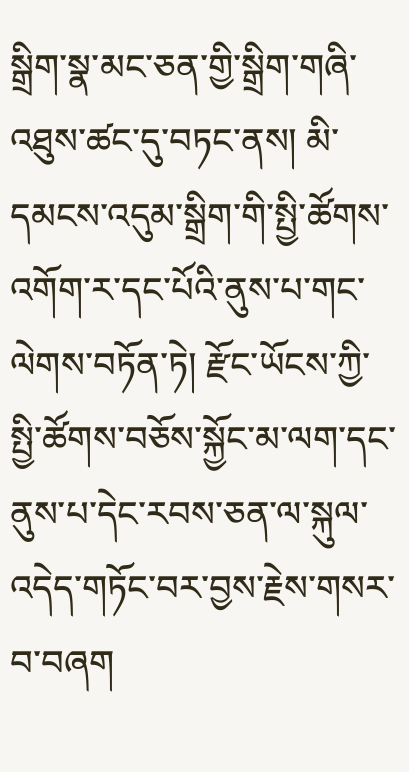སྒྲིག་སྣ་མང་ཅན་གྱི་སྒྲིག་གཞི་འཐུས་ཚང་དུ་བཏང་ནས། མི་དམངས་འདུམ་སྒྲིག་གི་སྤྱི་ཚོགས་འགོག་ར་དང་པོའི་ནུས་པ་གང་ལེགས་བཏོན་ཏེ། རྫོང་ཡོངས་ཀྱི་སྤྱི་ཚོགས་བཅོས་སྐྱོང་མ་ལག་དང་ནུས་པ་དེང་རབས་ཅན་ལ་སྐུལ་འདེད་གཏོང་བར་བྱས་རྗེས་གསར་བ་བཞག